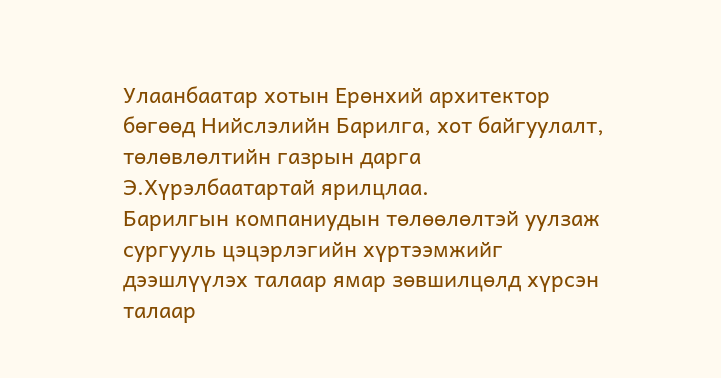Улаанбаатар хотын Ерөнхий архитектор бөгөөд Нийслэлийн Барилга, хот байгуулалт, төлөвлөлтийн газрын дарга Э.Хүрэлбаатартай ярилцлаа.
Барилгын компаниудын төлөөлөлтэй уулзаж сургууль цэцэрлэгийн хүртээмжийг дээшлүүлэх талаар ямар зөвшилцөлд хүрсэн талаар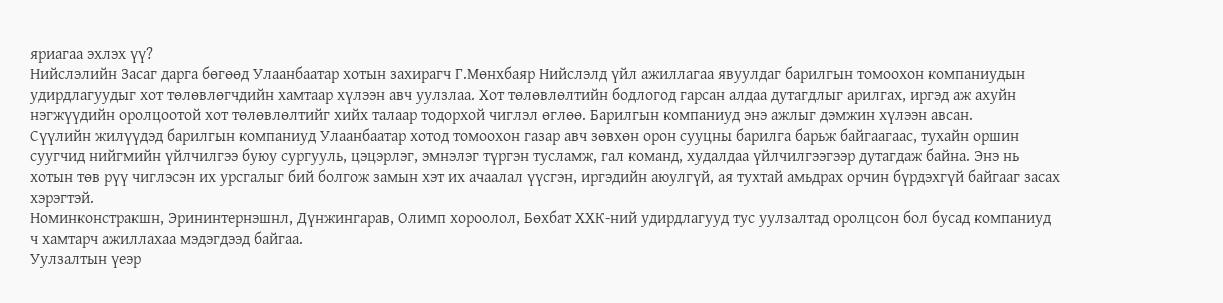яриагаа эхлэх үү?
Нийслэлийн Засаг дарга бөгөөд Улаанбаатар хотын захирагч Г.Мөнхбаяр Нийслэлд үйл ажиллагаа явуулдаг барилгын томоохон компаниудын удирдлагуудыг хот төлөвлөгчдийн хамтаар хүлээн авч уулзлаа. Хот төлөвлөлтийн бодлогод гарсан алдаа дутагдлыг арилгах, иргэд аж ахуйн нэгжүүдийн оролцоотой хот төлөвлөлтийг хийх талаар тодорхой чиглэл өглөө. Барилгын компаниуд энэ ажлыг дэмжин хүлээн авсан.
Сүүлийн жилүүдэд барилгын компаниуд Улаанбаатар хотод томоохон газар авч зөвхөн орон сууцны барилга барьж байгаагаас, тухайн оршин суугчид нийгмийн үйлчилгээ буюу сургууль, цэцэрлэг, эмнэлэг түргэн тусламж, гал команд, худалдаа үйлчилгээгээр дутагдаж байна. Энэ нь хотын төв рүү чиглэсэн их урсгалыг бий болгож замын хэт их ачаалал үүсгэн, иргэдийн аюулгүй, ая тухтай амьдрах орчин бүрдэхгүй байгааг засах хэрэгтэй.
Номинконстракшн, Эрининтернэшнл, Дүнжингарав, Олимп хороолол, Бөхбат ХХК-ний удирдлагууд тус уулзалтад оролцсон бол бусад компаниуд ч хамтарч ажиллахаа мэдэгдээд байгаа.
Уулзалтын үеэр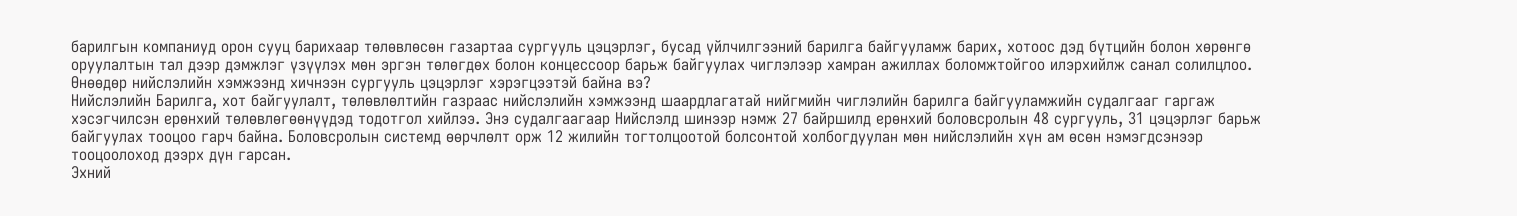барилгын компаниуд орон сууц барихаар төлөвлөсөн газартаа сургууль цэцэрлэг, бусад үйлчилгээний барилга байгууламж барих, хотоос дэд бүтцийн болон хөрөнгө оруулалтын тал дээр дэмжлэг үзүүлэх мөн эргэн төлөгдөх болон концессоор барьж байгуулах чиглэлээр хамран ажиллах боломжтойгоо илэрхийлж санал солилцлоо.
Өнөөдөр нийслэлийн хэмжээнд хичнээн сургууль цэцэрлэг хэрэгцээтэй байна вэ?
Нийслэлийн Барилга, хот байгуулалт, төлөвлөлтийн газраас нийслэлийн хэмжээнд шаардлагатай нийгмийн чиглэлийн барилга байгууламжийн судалгааг гаргаж хэсэгчилсэн ерөнхий төлөвлөгөөнүүдэд тодотгол хийлээ. Энэ судалгаагаар Нийслэлд шинээр нэмж 27 байршилд ерөнхий боловсролын 48 сургууль, 31 цэцэрлэг барьж байгуулах тооцоо гарч байна. Боловсролын системд өөрчлөлт орж 12 жилийн тогтолцоотой болсонтой холбогдуулан мөн нийслэлийн хүн ам өсөн нэмэгдсэнээр тооцоолоход дээрх дүн гарсан.
Эхний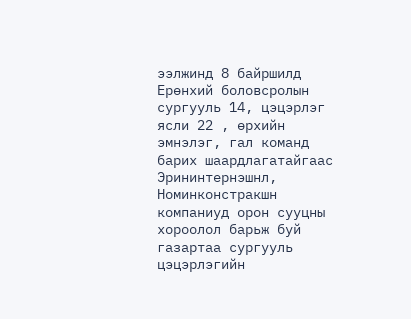ээлжинд 8 байршилд Ерөнхий боловсролын сургууль 14, цэцэрлэг ясли 22 , өрхийн эмнэлэг, гал команд барих шаардлагатайгаас Эрининтернэшнл, Номинконстракшн компаниуд орон сууцны хороолол барьж буй газартаа сургууль цэцэрлэгийн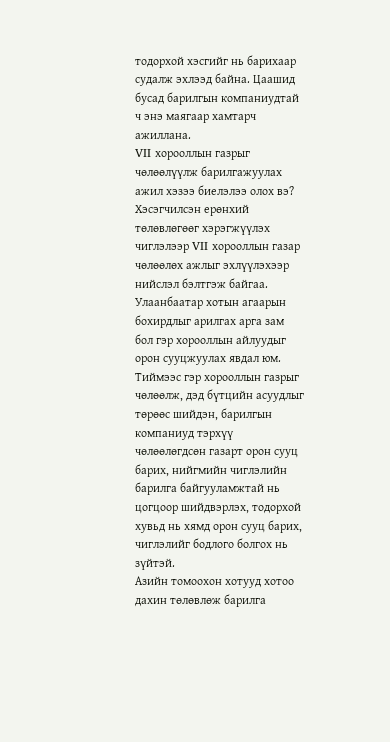тодорхой хэсгийг нь барихаар судалж эхлээд байна. Цаашид бусад барилгын компаниудтай ч энэ маягаар хамтарч ажиллана.
VII хорооллын газрыг чөлөөлүүлж барилгажуулах ажил хэзээ биелэлээ олох вэ?
Хэсэгчилсэн ерөнхий төлөвлөгөөг хэрэгжүүлэх чиглэлээр VII хорооллын газар чөлөөлөх ажлыг эхлүүлэхээр нийслэл бэлтгэж байгаа.
Улаанбаатар хотын агаарын бохирдлыг арилгах арга зам бол гэр хорооллын айлуудыг орон сууцжуулах явдал юм. Тиймээс гэр хорооллын газрыг чөлөөлж, дэд бүтцийн асуудлыг төрөөс шийдэн, барилгын компаниуд тэрхүү чөлөөлөгдсөн газарт орон сууц барих, нийгмийн чиглэлийн барилга байгууламжтай нь цогцоор шийдвэрлэх, тодорхой хувьд нь хямд орон сууц барих, чиглэлийг бодлого болгох нь зүйтэй.
Азийн томоохон хотууд хотоо дахин төлөвлөж барилга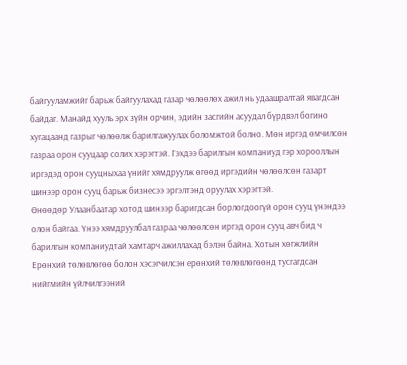байгууламжийг барьж байгуулахад газар чөлөөлөх ажил нь удаашралтай явагдсан байдаг. Манайд хууль эрх зүйн орчин, эдийн засгийн асуудал бүрдвэл богино хугацаанд газрыг чөлөөлж барилгажуулах боломжтой болно. Мөн иргэд өмчилсөн газраа орон сууцаар солих хэрэгтэй. Гэхдээ барилгын компаниуд гэр хорооллын иргэдэд орон сууцныхаа үнийг хямдруулж өгөөд иргэдийн чөлөөлсөн газарт шинээр орон сууц барьж бизнесээ эргэлтэнд оруулах хэрэгтэй.
Өнөөдөр Улаанбаатар хотод шинээр баригдсан борлогдоогүй орон сууц үнэндээ олон байгаа. Үнээ хямдруулбал газраа чөлөөлсөн иргэд орон сууц авч бид ч барилгын компаниудтай хамтарч ажиллахад бэлэн байна. Хотын хөгжлийн Ерөнхий төлөвлөгөө болон хэсэгчилсэн ерөнхий төлөвлөгөөнд тусгагдсан нийгмийн үйлчилгээний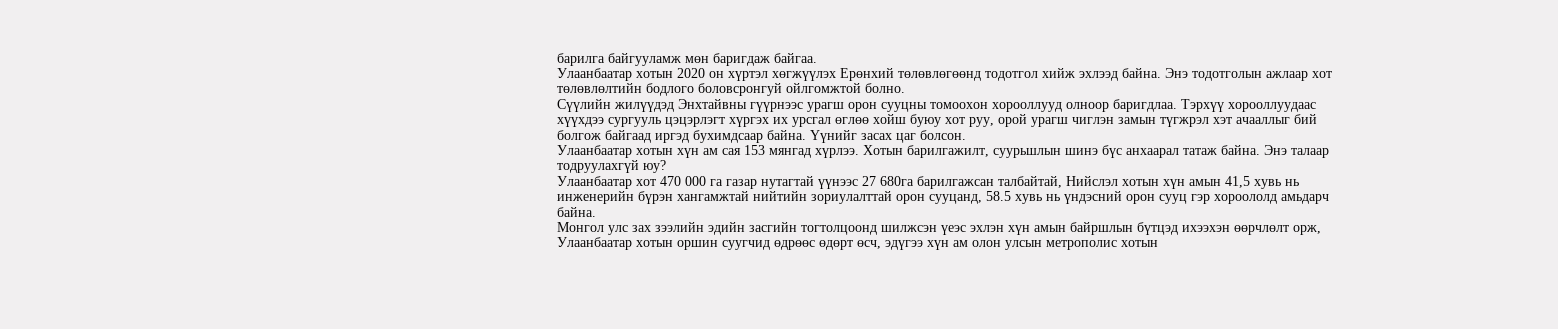барилга байгууламж мөн баригдаж байгаа.
Улаанбаатар хотын 2020 он хүртэл хөгжүүлэх Ерөнхий төлөвлөгөөнд тодотгол хийж эхлээд байна. Энэ тодотголын ажлаар хот төлөвлөлтийн бодлого боловсронгуй ойлгомжтой болно.
Сүүлийн жилүүдэд Энхтайвны гүүрнээс урагш орон сууцны томоохон хорооллууд олноор баригдлаа. Тэрхүү хорооллуудаас хүүхдээ сургууль цэцэрлэгт хүргэх их урсгал өглөө хойш буюу хот руу, орой урагш чиглэн замын түгжрэл хэт ачааллыг бий болгож байгаад иргэд бухимдсаар байна. Үүнийг засах цаг болсон.
Улаанбаатар хотын хүн ам сая 153 мянгад хүрлээ. Хотын барилгажилт, суурьшлын шинэ бүс анхаарал татаж байна. Энэ талаар тодруулахгүй юу?
Улаанбаатар хот 470 000 га газар нутагтай үүнээс 27 680га барилгажсан талбайтай, Нийслэл хотын хүн амын 41,5 хувь нь инженерийн бүрэн хангамжтай нийтийн зориулалттай орон сууцанд, 58.5 хувь нь үндэсний орон сууц гэр хороололд амьдарч байна.
Монгол улс зах зээлийн эдийн засгийн тогтолцоонд шилжсэн үеэс эхлэн хүн амын байршлын бүтцэд ихээхэн өөрчлөлт орж, Улаанбаатар хотын оршин суугчид өдрөөс өдөрт өсч, эдүгээ хүн ам олон улсын метрополис хотын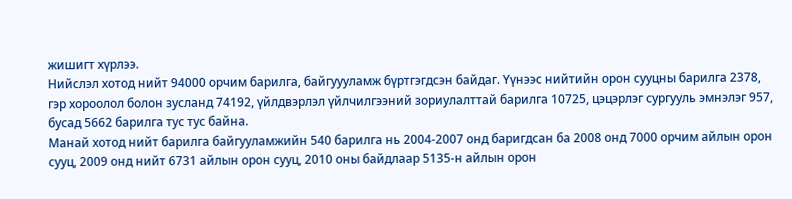жишигт хүрлээ.
Нийслэл хотод нийт 94000 орчим барилга, байгуууламж бүртгэгдсэн байдаг. Үүнээс нийтийн орон сууцны барилга 2378, гэр хороолол болон зусланд 74192, үйлдвэрлэл үйлчилгээний зориулалттай барилга 10725, цэцэрлэг сургууль эмнэлэг 957, бусад 5662 барилга тус тус байна.
Манай хотод нийт барилга байгууламжийн 540 барилга нь 2004-2007 онд баригдсан ба 2008 онд 7000 орчим айлын орон сууц, 2009 онд нийт 6731 айлын орон сууц, 2010 оны байдлаар 5135-н айлын орон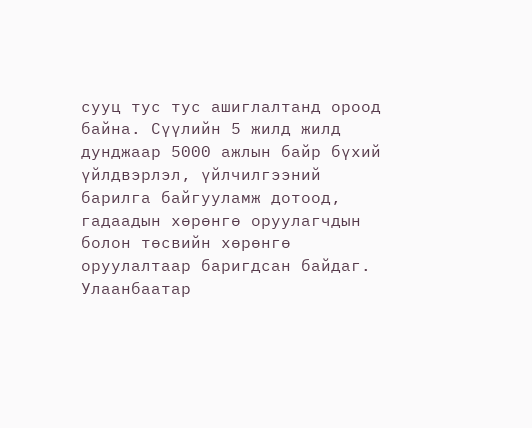сууц тус тус ашиглалтанд ороод байна. Сүүлийн 5 жилд жилд дунджаар 5000 ажлын байр бүхий үйлдвэрлэл, үйлчилгээний барилга байгууламж дотоод, гадаадын хөрөнгө оруулагчдын болон төсвийн хөрөнгө оруулалтаар баригдсан байдаг.
Улаанбаатар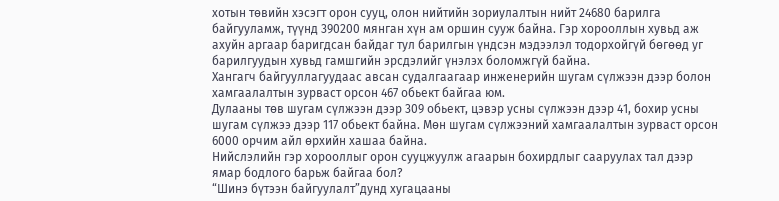хотын төвийн хэсэгт орон сууц, олон нийтийн зориулалтын нийт 24680 барилга байгууламж, түүнд 390200 мянган хүн ам оршин сууж байна. Гэр хорооллын хувьд аж ахуйн аргаар баригдсан байдаг тул барилгын үндсэн мэдээлэл тодорхойгүй бөгөөд уг барилгуудын хувьд гамшгийн эрсдэлийг үнэлэх боломжгүй байна.
Хангагч байгууллагуудаас авсан судалгаагаар инженерийн шугам сүлжээн дээр болон хамгаалалтын зурваст орсон 467 обьект байгаа юм.
Дулааны төв шугам сүлжээн дээр 309 обьект, цэвэр усны сүлжээн дээр 41, бохир усны шугам сүлжээ дээр 117 обьект байна. Мөн шугам сүлжээний хамгаалалтын зурваст орсон 6000 орчим айл өрхийн хашаа байна.
Нийслэлийн гэр хорооллыг орон сууцжуулж агаарын бохирдлыг сааруулах тал дээр ямар бодлого барьж байгаа бол?
“Шинэ бүтээн байгуулалт”дунд хугацааны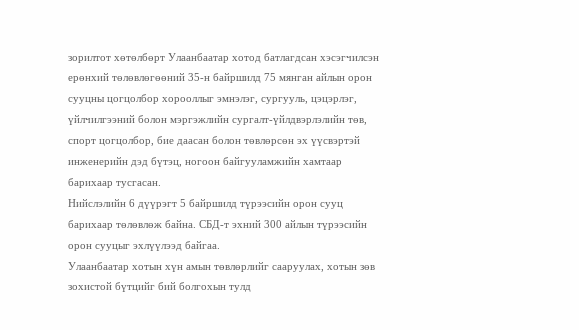зорилтот хөтөлбөрт Улаанбаатар хотод батлагдсан хэсэгчилсэн ерөнхий төлөвлөгөөний 35-н байршилд 75 мянган айлын орон сууцны цогцолбор хорооллыг эмнэлэг, сургууль, цэцэрлэг, үйлчилгээний болон мэргэжлийн сургалт-үйлдвэрлэлийн төв, спорт цогцолбор, бие даасан болон төвлөрсөн эх үүсвэртэй инженерийн дэд бүтэц, ногоон байгууламжийн хамтаар барихаар тусгасан.
Нийслэлийн 6 дүүрэгт 5 байршилд түрээсийн орон сууц барихаар төлөвлөж байна. СБД-т эхний 300 айлын түрээсийн орон сууцыг эхлүүлээд байгаа.
Улаанбаатар хотын хүн амын төвлөрлийг сааруулах, хотын зөв зохистой бүтцийг бий болгохын тулд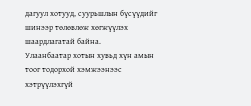дагуул хотууд, суурьшлын бүсүүдийг шинээр төлөвлөж хөгжүүлэх шаардлагатай байна.
Улаанбаатар хотын хувьд хүн амын тоог тодорхой хэмжээнээс хэтрүүлэхгүй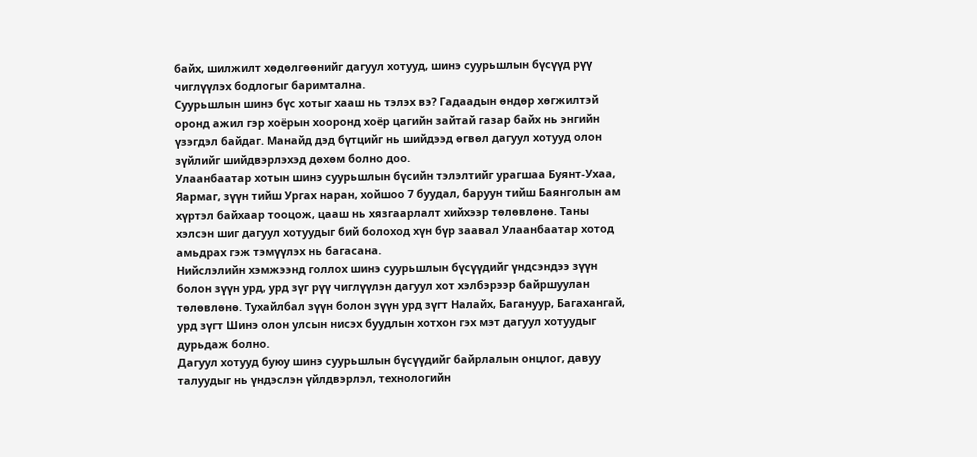байх, шилжилт хөдөлгөөнийг дагуул хотууд, шинэ суурьшлын бүсүүд рүү чиглүүлэх бодлогыг баримтална.
Суурьшлын шинэ бүс хотыг хааш нь тэлэх вэ? Гадаадын өндөр хөгжилтэй оронд ажил гэр хоёрын хооронд хоёр цагийн зайтай газар байх нь энгийн үзэгдэл байдаг. Манайд дэд бүтцийг нь шийдээд өгвөл дагуул хотууд олон зүйлийг шийдвэрлэхэд дөхөм болно доо.
Улаанбаатар хотын шинэ суурьшлын бүсийн тэлэлтийг урагшаа Буянт-Ухаа, Яармаг, зүүн тийш Ургах наран, хойшоо 7 буудал, баруун тийш Баянголын ам хүртэл байхаар тооцож, цааш нь хязгаарлалт хийхээр төлөвлөнө. Таны хэлсэн шиг дагуул хотуудыг бий болоход хүн бүр заавал Улаанбаатар хотод амьдрах гэж тэмүүлэх нь багасана.
Нийслэлийн хэмжээнд голлох шинэ суурьшлын бүсүүдийг үндсэндээ зүүн болон зүүн урд, урд зүг рүү чиглүүлэн дагуул хот хэлбэрээр байршуулан төлөвлөнө. Тухайлбал зүүн болон зүүн урд зүгт Налайх, Багануур, Багахангай, урд зүгт Шинэ олон улсын нисэх буудлын хотхон гэх мэт дагуул хотуудыг дурьдаж болно.
Дагуул хотууд буюу шинэ суурьшлын бүсүүдийг байрлалын онцлог, давуу талуудыг нь үндэслэн үйлдвэрлэл, технологийн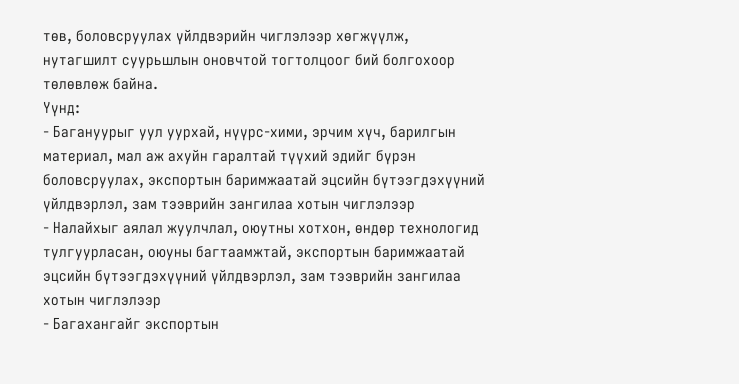төв, боловсруулах үйлдвэрийн чиглэлээр хөгжүүлж, нутагшилт суурьшлын оновчтой тогтолцоог бий болгохоор төлөвлөж байна.
Үүнд:
- Багануурыг уул уурхай, нүүрс-хими, эрчим хүч, барилгын материал, мал аж ахуйн гаралтай түүхий эдийг бүрэн боловсруулах, экспортын баримжаатай эцсийн бүтээгдэхүүний үйлдвэрлэл, зам тээврийн зангилаа хотын чиглэлээр
- Налайхыг аялал жуулчлал, оюутны хотхон, өндөр технологид тулгуурласан, оюуны багтаамжтай, экспортын баримжаатай эцсийн бүтээгдэхүүний үйлдвэрлэл, зам тээврийн зангилаа хотын чиглэлээр
- Багахангайг экспортын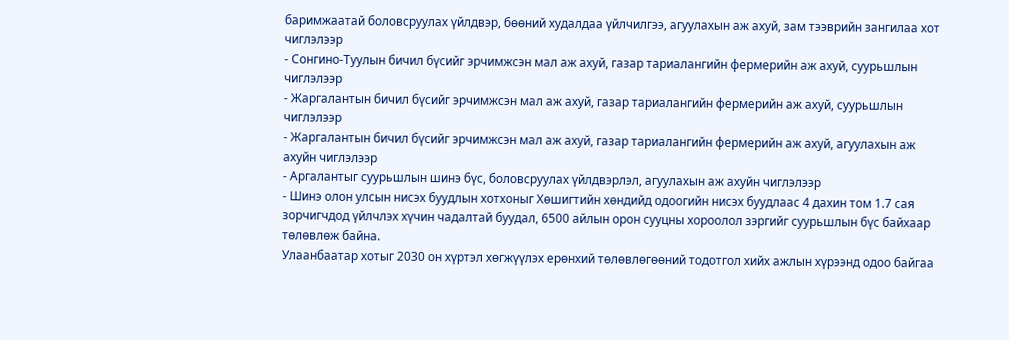баримжаатай боловсруулах үйлдвэр, бөөний худалдаа үйлчилгээ, агуулахын аж ахуй, зам тээврийн зангилаа хот чиглэлээр
- Сонгино-Туулын бичил бүсийг эрчимжсэн мал аж ахуй, газар тариалангийн фермерийн аж ахуй, суурьшлын чиглэлээр
- Жаргалантын бичил бүсийг эрчимжсэн мал аж ахуй, газар тариалангийн фермерийн аж ахуй, суурьшлын чиглэлээр
- Жаргалантын бичил бүсийг эрчимжсэн мал аж ахуй, газар тариалангийн фермерийн аж ахуй, агуулахын аж ахуйн чиглэлээр
- Аргалантыг суурьшлын шинэ бүс, боловсруулах үйлдвэрлэл, агуулахын аж ахуйн чиглэлээр
- Шинэ олон улсын нисэх буудлын хотхоныг Хөшигтийн хөндийд одоогийн нисэх буудлаас 4 дахин том 1.7 сая зорчигчдод үйлчлэх хүчин чадалтай буудал, 6500 айлын орон сууцны хороолол зэргийг суурьшлын бүс байхаар төлөвлөж байна.
Улаанбаатар хотыг 2030 он хүртэл хөгжүүлэх ерөнхий төлөвлөгөөний тодотгол хийх ажлын хүрээнд одоо байгаа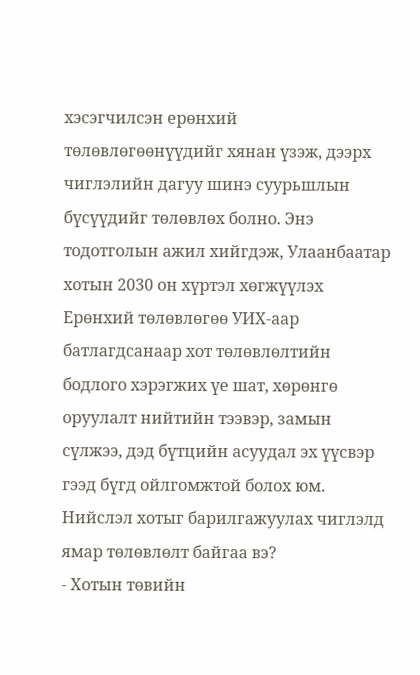хэсэгчилсэн ерөнхий төлөвлөгөөнүүдийг хянан үзэж, дээрх чиглэлийн дагуу шинэ суурьшлын бүсүүдийг төлөвлөх болно. Энэ тодотголын ажил хийгдэж, Улаанбаатар хотын 2030 он хүртэл хөгжүүлэх Ерөнхий төлөвлөгөө УИХ-аар батлагдсанаар хот төлөвлөлтийн бодлого хэрэгжих үе шат, хөрөнгө оруулалт нийтийн тээвэр, замын сүлжээ, дэд бүтцийн асуудал эх үүсвэр гээд бүгд ойлгомжтой болох юм.
Нийслэл хотыг барилгажуулах чиглэлд ямар төлөвлөлт байгаа вэ?
- Хотын төвийн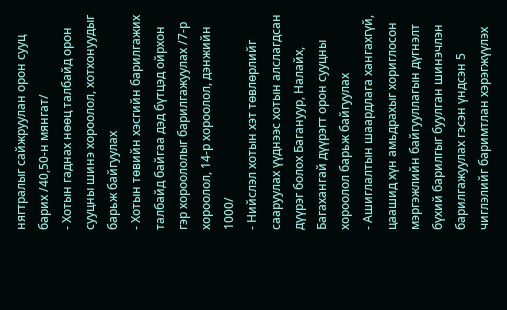нягтралыг сайжруулан орон сууц барих /40,50-н мянгат/
- Хотын гаднах нөөц талбайд орон сууцны шинэ хороолол, хотхонуудыг барьж байгуулах
- Хотын төвийн хэсгийн барилгажих талбайд байгаа дэд бүтцэд ойрхон гэр хороололыг барилгажуулах /7-р хороолол, 14-р хороолол, дэнжийн 1000/
- Нийслэл хотын хэт төвлөрлийг сааруулах үүднээс хотын алслагдсан дүүрэг болох Багануур, Налайх, Багахангай дүүрэгт орон сууцны хороолол барьж байгуулах
- Ашиглалтын шаардлага хангахгүй, цаашид хүн амьдрахыг хориглосон мэргэжлийн байгууллагын дүгнэлт бүхий барилгыг буулган шинэчлэн барилгажуулах гэсэн үндсэн 5 чиглэлийг баримтлан хэрэгжүүлэх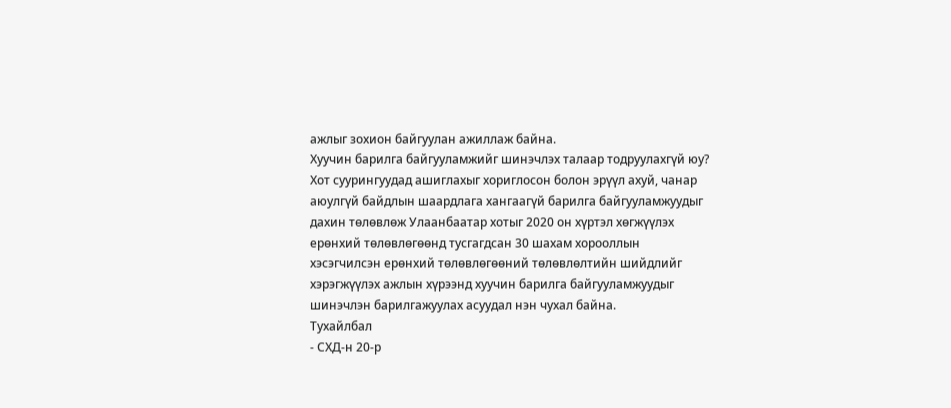ажлыг зохион байгуулан ажиллаж байна.
Хуучин барилга байгууламжийг шинэчлэх талаар тодруулахгүй юу?
Хот суурингуудад ашиглахыг хориглосон болон эрүүл ахуй, чанар аюулгүй байдлын шаардлага хангаагүй барилга байгууламжуудыг дахин төлөвлөж Улаанбаатар хотыг 2020 он хүртэл хөгжүүлэх ерөнхий төлөвлөгөөнд тусгагдсан 30 шахам хорооллын хэсэгчилсэн ерөнхий төлөвлөгөөний төлөвлөлтийн шийдлийг хэрэгжүүлэх ажлын хүрээнд хуучин барилга байгууламжуудыг шинэчлэн барилгажуулах асуудал нэн чухал байна.
Тухайлбал
- СХД-н 20-р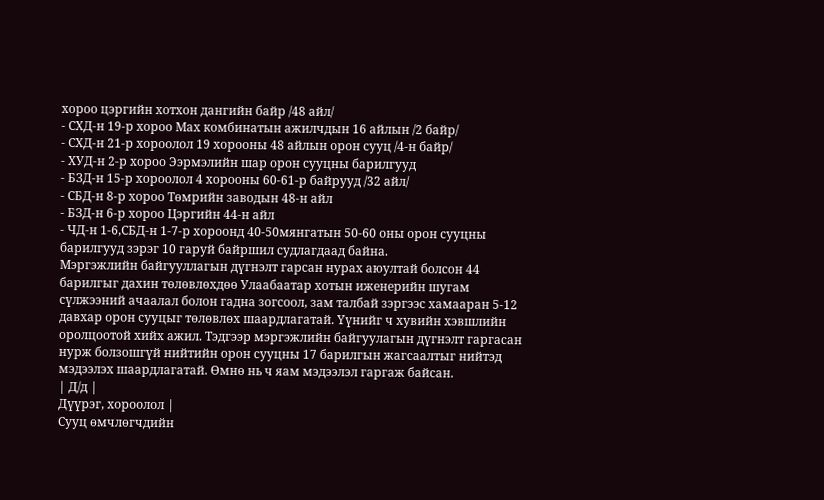хороо цэргийн хотхон дангийн байр /48 айл/
- СХД-н 19-р хороо Мах комбинатын ажилчдын 16 айлын /2 байр/
- СХД-н 21-р хороолол 19 хорооны 48 айлын орон сууц /4-н байр/
- ХУД-н 2-р хороо Ээрмэлийн шар орон сууцны барилгууд
- БЗД-н 15-р хороолол 4 хорооны 60-61-р байрууд /32 айл/
- СБД-н 8-р хороо Төмрийн заводын 48-н айл
- БЗД-н 6-р хороо Цэргийн 44-н айл
- ЧД-н 1-6,СБД-н 1-7-р хороонд 40-50мянгатын 50-60 оны орон сууцны барилгууд зэрэг 10 гаруй байршил судлагдаад байна.
Мэргэжлийн байгууллагын дүгнэлт гарсан нурах аюултай болсон 44 барилгыг дахин төлөвлөхдөө Улаабаатар хотын иженерийн шугам сүлжээний ачаалал болон гадна зогсоол, зам талбай зэргээс хамааран 5-12 давхар орон сууцыг төлөвлөх шаардлагатай. Үүнийг ч хувийн хэвшлийн оролцоотой хийх ажил. Тэдгээр мэргэжлийн байгуулагын дүгнэлт гаргасан нурж болзошгүй нийтийн орон сууцны 17 барилгын жагсаалтыг нийтэд мэдээлэх шаардлагатай. Өмнө нь ч яам мэдээлэл гаргаж байсан.
| Д/д |
Дүүрэг, хороолол |
Сууц өмчлөгчдийн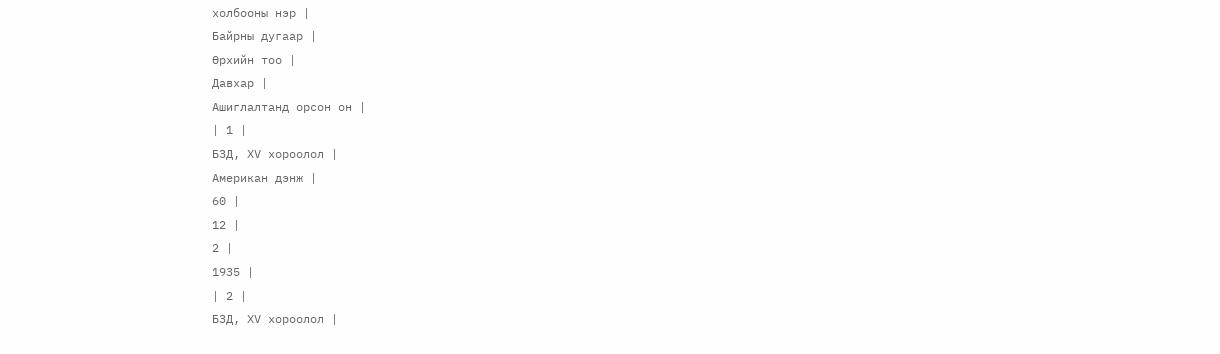холбооны нэр |
Байрны дугаар |
Өрхийн тоо |
Давхар |
Ашиглалтанд орсон он |
| 1 |
БЗД, ХV хороолол |
Американ дэнж |
60 |
12 |
2 |
1935 |
| 2 |
БЗД, ХV хороолол |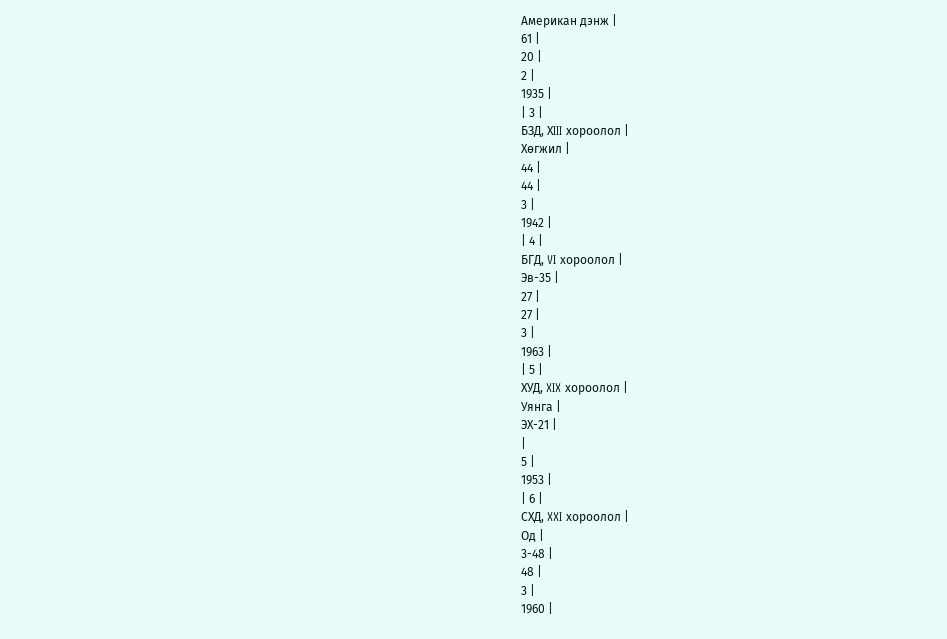Американ дэнж |
61 |
20 |
2 |
1935 |
| 3 |
БЗД, ХIII хороолол |
Хөгжил |
44 |
44 |
3 |
1942 |
| 4 |
БГД, VI хороолол |
Эв-35 |
27 |
27 |
3 |
1963 |
| 5 |
ХУД, XIX хороолол |
Уянга |
ЭХ-21 |
|
5 |
1953 |
| 6 |
СХД, XXI хороолол |
Од |
3-48 |
48 |
3 |
1960 |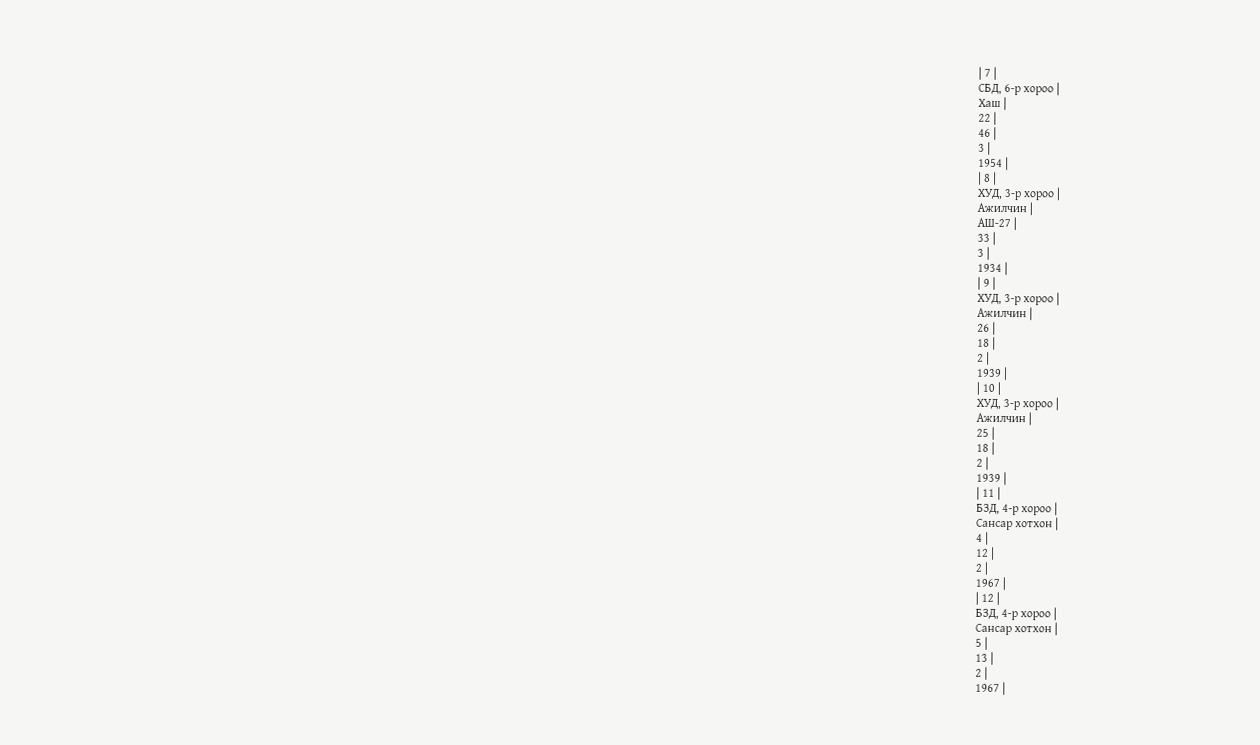| 7 |
СБД, 6-р хороо |
Хаш |
22 |
46 |
3 |
1954 |
| 8 |
ХУД, 3-р хороо |
Ажилчин |
АШ-27 |
33 |
3 |
1934 |
| 9 |
ХУД, 3-р хороо |
Ажилчин |
26 |
18 |
2 |
1939 |
| 10 |
ХУД, 3-р хороо |
Ажилчин |
25 |
18 |
2 |
1939 |
| 11 |
БЗД, 4-р хороо |
Сансар хотхон |
4 |
12 |
2 |
1967 |
| 12 |
БЗД, 4-р хороо |
Сансар хотхон |
5 |
13 |
2 |
1967 |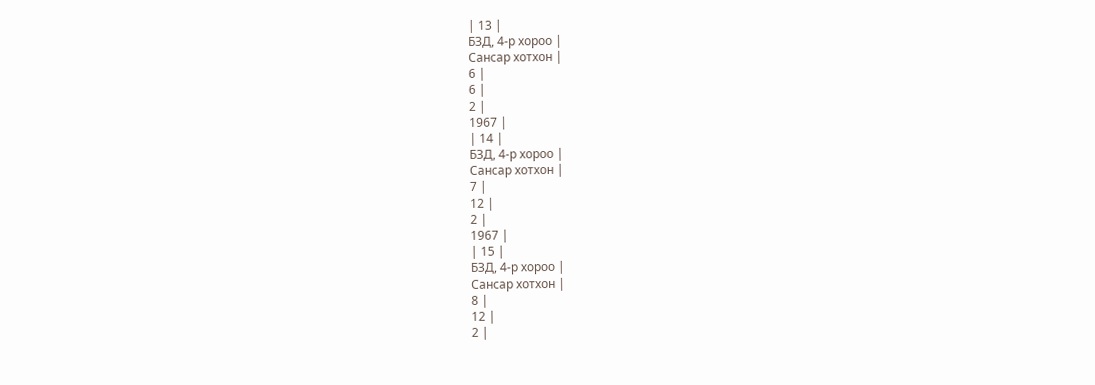| 13 |
БЗД, 4-р хороо |
Сансар хотхон |
6 |
6 |
2 |
1967 |
| 14 |
БЗД, 4-р хороо |
Сансар хотхон |
7 |
12 |
2 |
1967 |
| 15 |
БЗД, 4-р хороо |
Сансар хотхон |
8 |
12 |
2 |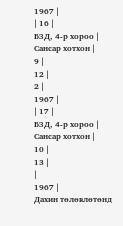1967 |
| 16 |
БЗД, 4-р хороо |
Сансар хотхон |
9 |
12 |
2 |
1967 |
| 17 |
БЗД, 4-р хороо |
Сансар хотхон |
10 |
13 |
|
1967 |
Дахин төлөвлөтөнд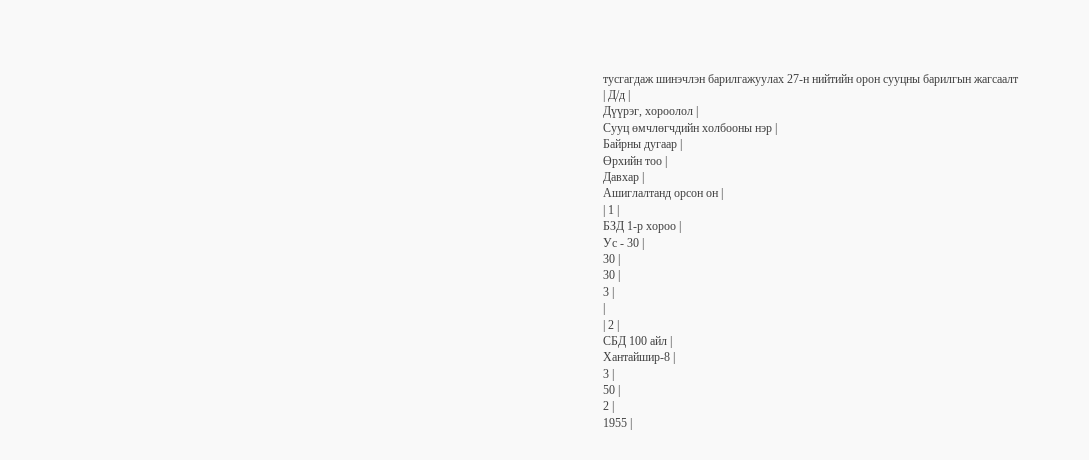тусгагдаж шинэчлэн барилгажуулах 27-н нийтийн орон сууцны барилгын жагсаалт
| Д/д |
Дүүрэг, хороолол |
Сууц өмчлөгчдийн холбооны нэр |
Байрны дугаар |
Өрхийн тоо |
Давхар |
Ашиглалтанд орсон он |
| 1 |
БЗД 1-р хороо |
Ус - 30 |
30 |
30 |
3 |
|
| 2 |
СБД 100 айл |
Хантайшир-8 |
3 |
50 |
2 |
1955 |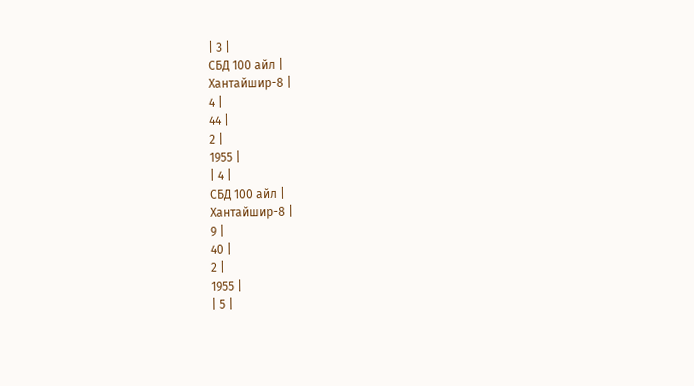| 3 |
СБД 100 айл |
Хантайшир-8 |
4 |
44 |
2 |
1955 |
| 4 |
СБД 100 айл |
Хантайшир-8 |
9 |
40 |
2 |
1955 |
| 5 |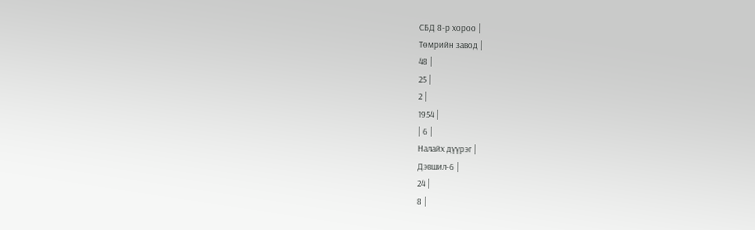СБД 8-р хороо |
Төмрийн завод |
48 |
25 |
2 |
1954 |
| 6 |
Налайх дүүрэг |
Дэвшил-6 |
24 |
8 |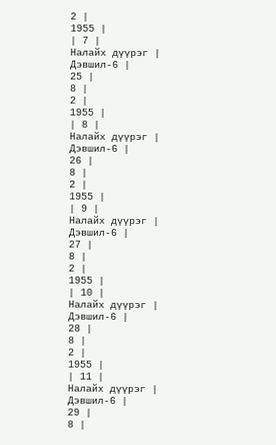2 |
1955 |
| 7 |
Налайх дүүрэг |
Дэвшил-6 |
25 |
8 |
2 |
1955 |
| 8 |
Налайх дүүрэг |
Дэвшил-6 |
26 |
8 |
2 |
1955 |
| 9 |
Налайх дүүрэг |
Дэвшил-6 |
27 |
8 |
2 |
1955 |
| 10 |
Налайх дүүрэг |
Дэвшил-6 |
28 |
8 |
2 |
1955 |
| 11 |
Налайх дүүрэг |
Дэвшил-6 |
29 |
8 |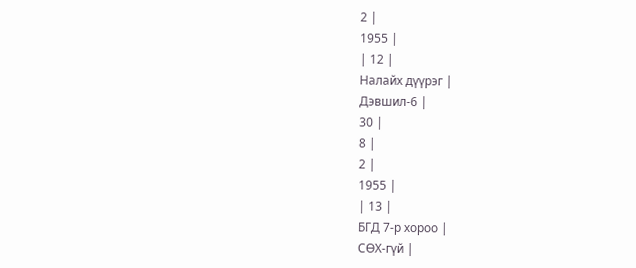2 |
1955 |
| 12 |
Налайх дүүрэг |
Дэвшил-6 |
30 |
8 |
2 |
1955 |
| 13 |
БГД 7-р хороо |
СӨХ-гүй |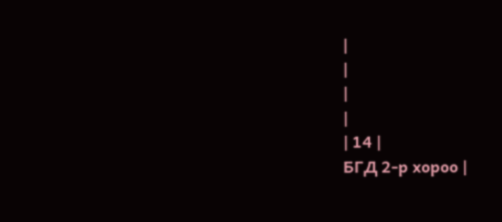|
|
|
|
| 14 |
БГД 2-р хороо |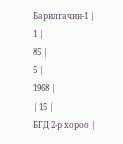Барилгачин-1 |
1 |
85 |
5 |
1968 |
| 15 |
БГД 2-р хороо |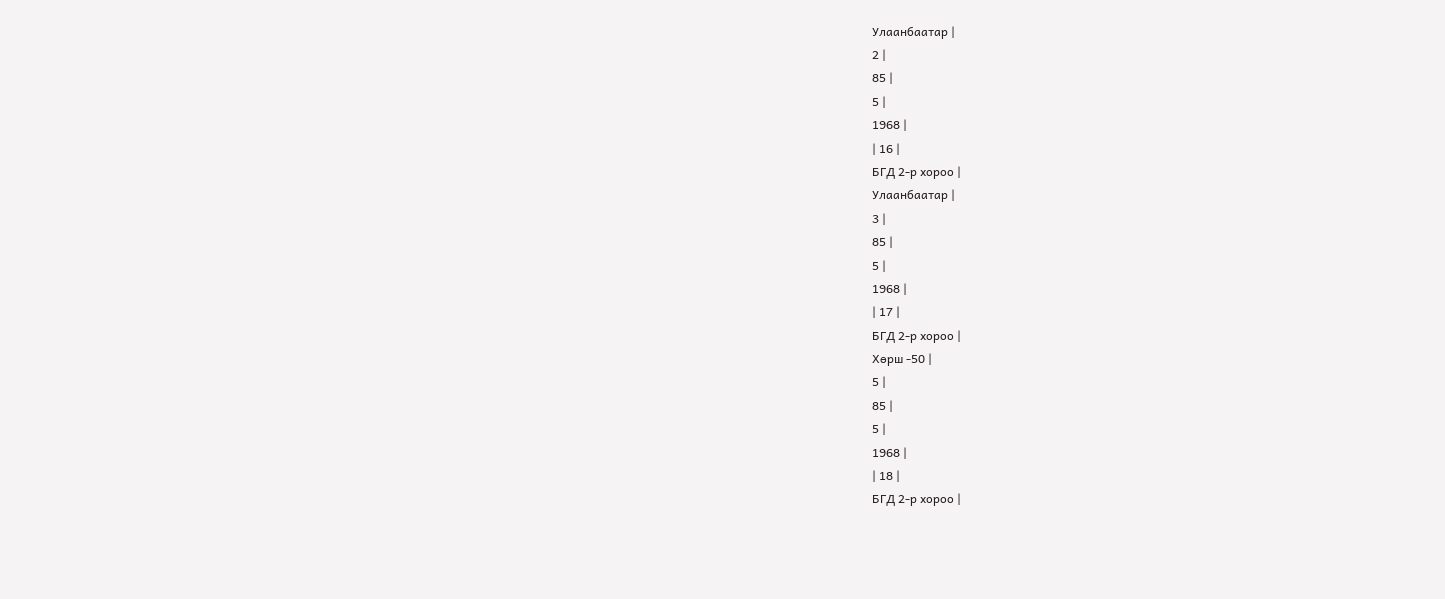Улаанбаатар |
2 |
85 |
5 |
1968 |
| 16 |
БГД 2-р хороо |
Улаанбаатар |
3 |
85 |
5 |
1968 |
| 17 |
БГД 2-р хороо |
Хөрш -50 |
5 |
85 |
5 |
1968 |
| 18 |
БГД 2-р хороо |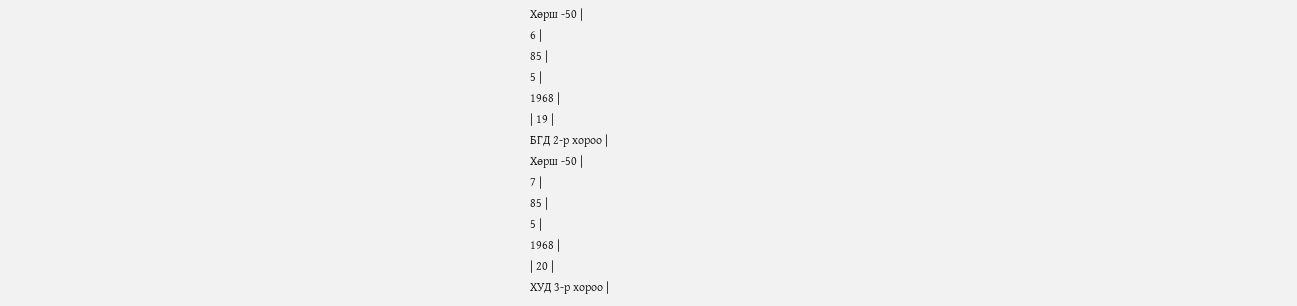Хөрш -50 |
6 |
85 |
5 |
1968 |
| 19 |
БГД 2-р хороо |
Хөрш -50 |
7 |
85 |
5 |
1968 |
| 20 |
ХУД 3-р хороо |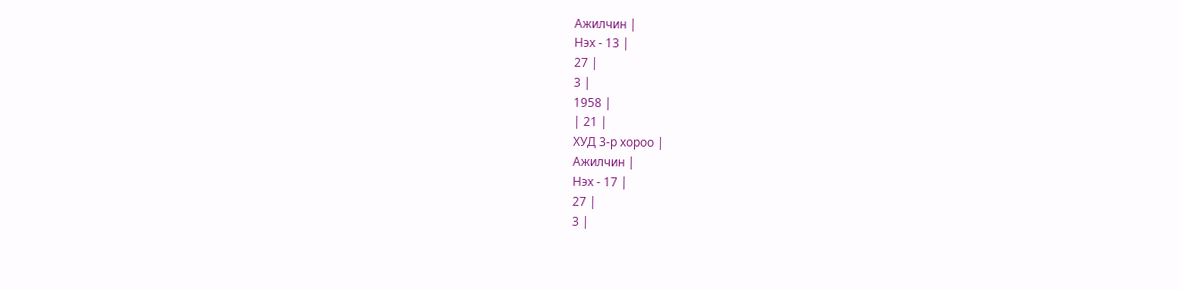Ажилчин |
Нэх - 13 |
27 |
3 |
1958 |
| 21 |
ХУД 3-р хороо |
Ажилчин |
Нэх - 17 |
27 |
3 |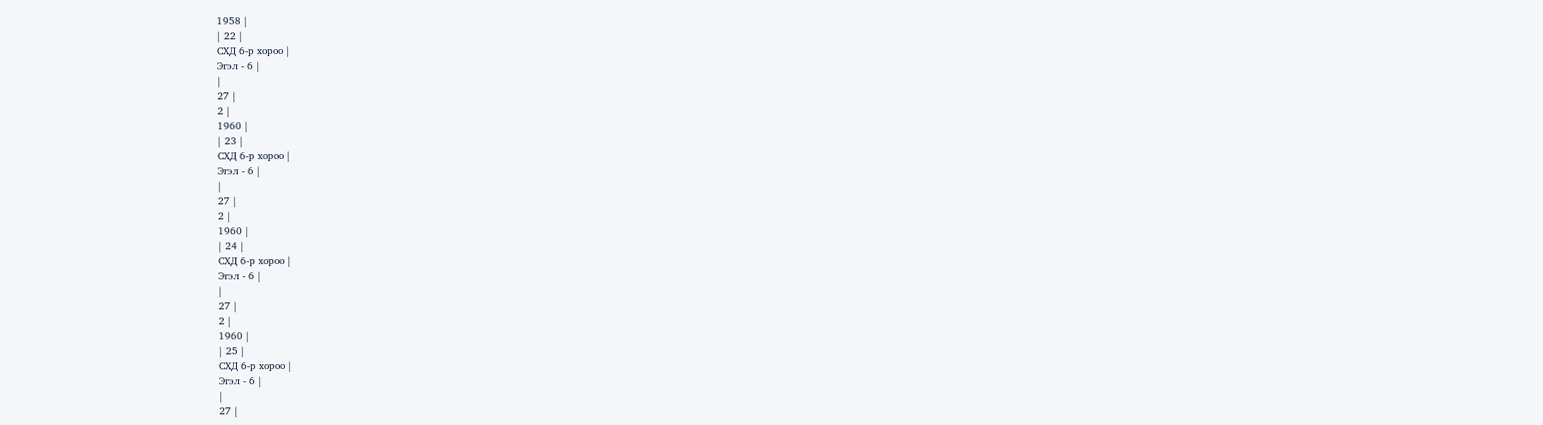1958 |
| 22 |
СХД 6-р хороо |
Эгэл - 6 |
|
27 |
2 |
1960 |
| 23 |
СХД 6-р хороо |
Эгэл - 6 |
|
27 |
2 |
1960 |
| 24 |
СХД 6-р хороо |
Эгэл - 6 |
|
27 |
2 |
1960 |
| 25 |
СХД 6-р хороо |
Эгэл - 6 |
|
27 |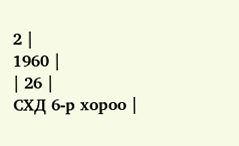2 |
1960 |
| 26 |
СХД 6-р хороо |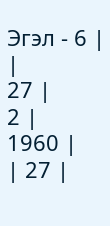Эгэл - 6 |
|
27 |
2 |
1960 |
| 27 |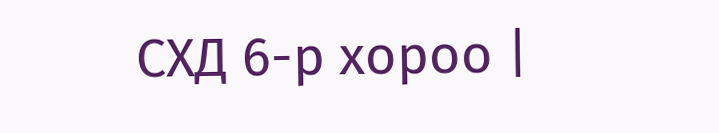СХД 6-р хороо |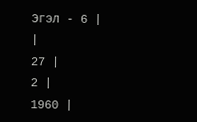Эгэл - 6 |
|
27 |
2 |
1960 |